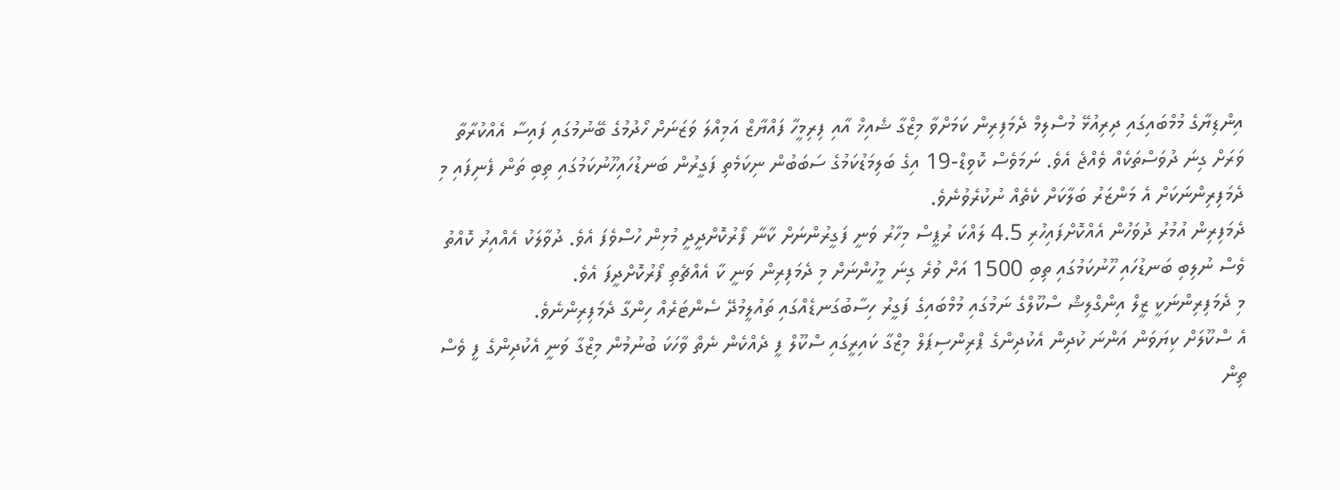އިންޑިޔާގެ މުމްބައިގައި ދިރިއުޅޭ މުސްލިމް ދެމަފިރިން ކަމަށްވާ މިޒްގާ ޝެއިޚް އާއި ފިރިމީހާ ފައްޔާޒް އަމިއްލަ ވަޒަނަށް ހޯދުމުގެ ބޭނުމުގައި ފައިސާ އެއްކުރާތާ ވަރަށް ގިނަ ދުވަސްތަކެއް ވެއްޖެ އެވެ. ނަމަވެސް ކޮވިޑް-19 އިގެ ބަލިމަޑުކަމުގެ ސަބަބުން ނިކަމެތި ފަގީރުން ބަނޑުހައިހޫނުކަމުގައި ތިބި ތަން ފެނިފައި މި ދެމަފިރިންނަކަށް އެ މަންޒަރު ބަލާކަށް ކެތެއް ނުކުރެވުނެވެ.
ދެމަފިރިން އުމުރު ދުވަހުން އެއްކޮށްފައިހުރި 4.5 ލައްކަ ރުޕީސް މިހާރު ވަނީ ފަގީރުންނަށް ކާނާ ފޯރުކޮށްދީދީ މުޅިން ހުސްވެފަ އެވެ. ދުވާލަކު އެއްއިރު ކޮއްތު ވެސް ނުލިބި ބަނޑުހައި ހޫނުކަމުގައި ތިބި 1500 އަށް ވުރެ ގިނަ މީހުންނަށް މި ދެމަފިރިން ވަނީ ކާ އެއްޗެތި ފޯރުކޮށްދީފަ އެވެ.
މި ދެމަފިރިންނަކީ ޒީލް އިންގްލިޝް ސްކޫލްގެ ނަމުގައި މުމްބައިގެ ފަގީރު ހިސާބުގަނޑެއްގައި ތައުލީމުދޭ ސެންޓަރެއް ހިންގާ ދެމަފިރިންނެވެ.
އެ ސްކޫލަށް ކިޔަވަން އަންނަ ކުދިން އެކުދިންގެ ޕްރިންސިޕަލް މިޒްގާ ކައިރީގައި ސްކޫލް ފީ ދެއްކެން ނެތް ވާހަކަ ބުނުމުން މިޒްގާ ވަނީ އެކުދިންގެ ފީ ވެސް ތިން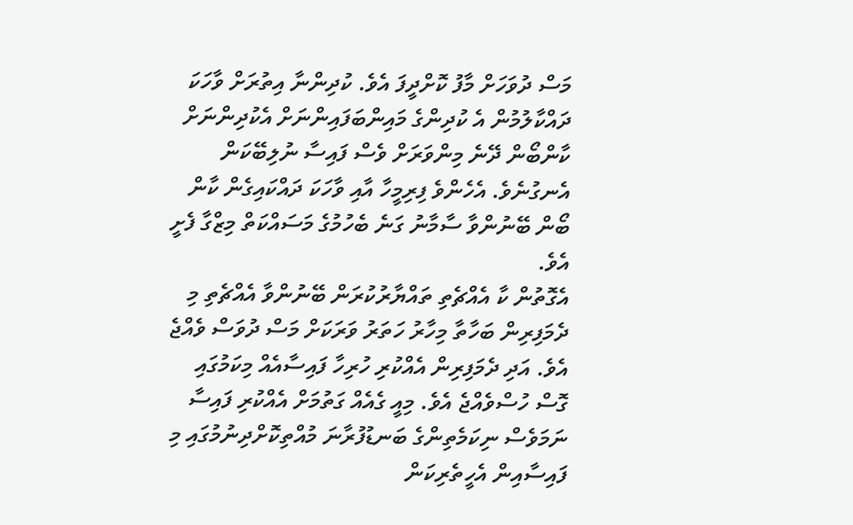މަސް ދުވަހަށް މާފު ކޮށްދީފަ އެވެ. ކުދިންނާ އިތުރަށް ވާހަކަ ދައްކާލުމުން އެ ކުދިންގެ މައިންބަފައިންނަށް އެކުދިންނަށް ކާންބޯން ދޭނެ މިންވަރަށް ވެސް ފައިސާ ނުލިބޭކަން އެނގުނެވެ. އެހެންވެ ފިރިމީހާ އާއި ވާހަކަ ދައްކައިގެން ކާން ބޯން ބޭނުންވާ ސާމާނު ގަނެ ބެހުމުގެ މަސައްކަތް މިޒްގާ ފެށީ އެވެ.
އެގޮތުން ކާ އެއްޗެތި ތައްޔާރުކުރަން ބޭނުންވާ އެއްޗެތި މި ދެމަފިރިން ބަހާތާ މިހާރު ހަތަރު ވަރަކަށް މަސް ދުވަސް ވެއްޖެ އެވެ. އަދި ދެމަފިރިން އެއްކުރި ހުރިހާ ފައިސާއެއް މިކަމުގައި ގޮސް ހުސްވެއްޖެ އެވެ. މިއީ ގެއެއް ގަތުމަށް އެއްކުރި ފައިސާ ނަމަވެސް ނިކަމެތިންގެ ބަނޑުފުރާނަ މުއްތިކޮށްދިނުމުގައި މި ފައިސާއިން އެހީތެރިކަން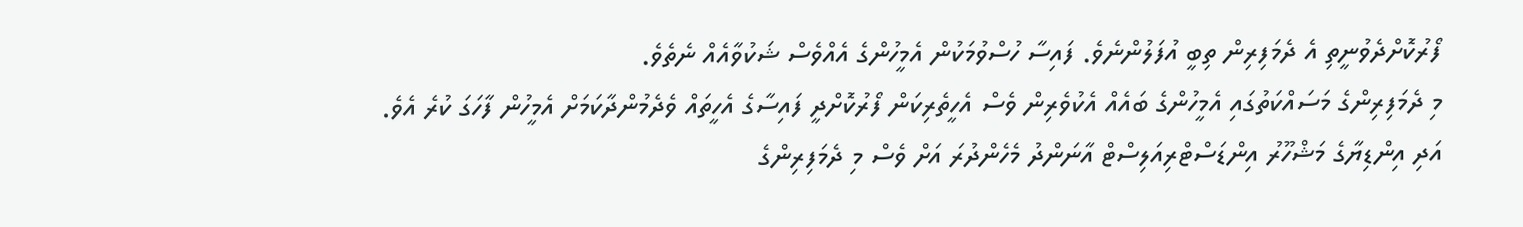ފޯރުކޮށްދެވުނީތި އެ ދެމަފިރިން ތިބީ އުފަލުންނެވެ. ފައިސާ ހުސްވުމަކުން އެމީހުންގެ އެއްވެސް ޝަކުވާއެއް ނެތެވެ.
މި ދެމަފިރިންގެ މަސައްކަތުގައި އެމީހުންގެ ބައެއް އެކުވެރިން ވެސް އެހީތެރިކަން ފޯރުކޮށްދީ ފައިސާގެ އެހީތައް ވެދެމުންދާކަމަށް އެމީހުން ފާހަގަ ކުރެ އެވެ. އަދި އިންޑިޔާގެ މަޝްހޫރު އިންޑަސްޓްރިއަލިސްޓް އާނަންދު މެހެންދުރަ އަށް ވެސް މި ދެމަފިރިންގެ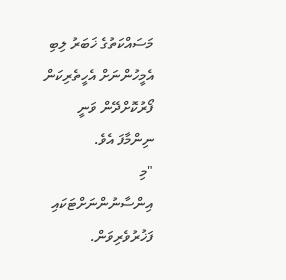މަސައްކަތުގެ ޚަބަރު ލިބި އެމީހުންނަށް އެހީތެރިކަން ފޯރުކޮށްދޭން ވަނީ ނިންމާފަ އެވެ.
"މި އިންސާނުންނަށްޓަކައި ފަޚުރުވެރިވަން.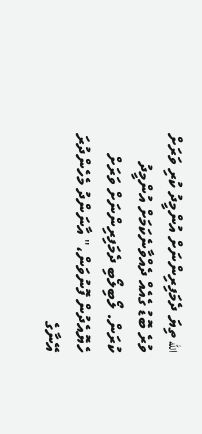الله ތިޔަ ދެމަފިރިންނަށް އުންމީދު ކުރި ވަރަށް ވުރެ ބޮޑު ގެއެއް ދެއްވާނެކަމަށް އުންމީދު ކުރަން. ލޯބިލޯބި ދެމަފިރިންނަށް ވަރަށް ހެޔޮއެދުން ފޮނުވަން،" އާނަންދު މެހެންދުރަ އޭނާގެ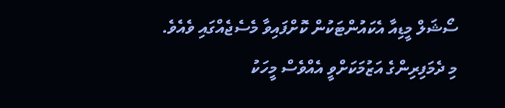ސޯޝަލް މީޑިއާ އެކައުންޓަކުން ކޮށްފައިވާ މެސެޖެއްގައި ވެއެވެ.
މި ދެމަފިރިންގެ އަޒުމަކަށްވީ އެއްވެސް މީހަކު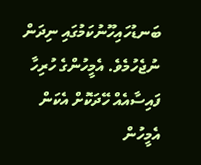ބަނޑުހައިހޫނުކަމުގައި ނިދަން ނުޖެހުމެވެ. އެމީހުންގެ ހުރިހާ ފައިސާއެއް ހޭދަކޮށް އެކަން އެމީހުން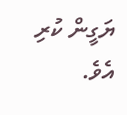ޔަގީން ކުރި އެވެ.